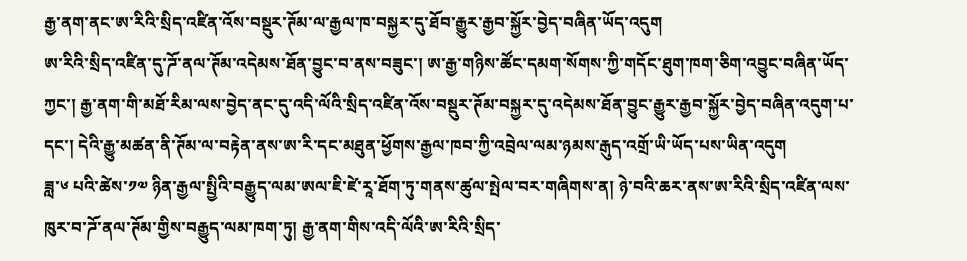རྒྱ་ནག་ནང་ཨ་རིའི་སྲིད་འཛིན་འོས་བསྡུར་ཊོམ་ལ་རྒྱལ་ཁ་བསྐྱར་དུ་ཐོབ་རྒྱུར་རྒྱབ་སྐྱོར་བྱེད་བཞིན་ཡོད་འདུག
ཨ་རིའི་སྲིད་འཛིན་དུ་ཌོ་ནལ་ཊོམ་འདེམས་ཐོན་བྱུང་བ་ནས་བཟུང་། ཨ་རྒྱ་གཉིས་ཚོང་དམག་སོགས་ཀྱི་གདོང་ཐུག་ཁག་ཅིག་འབྱུང་བཞིན་ཡོད་ཀྱང་། རྒྱ་ནག་གི་མཐོ་རིམ་ལས་བྱེད་ནང་དུ་འདི་ལོའི་སྲིད་འཛིན་འོས་བསྡུར་ཊོམ་བསྐྱར་དུ་འདེམས་ཐོན་བྱུང་རྒྱུར་རྒྱབ་སྐྱོར་བྱེད་བཞིན་འདུག་པ་དང་། དེའི་རྒྱུ་མཚན་ནི་ཊོམ་ལ་བརྟེན་ནས་ཨ་རི་དང་མཐུན་ཕྱོགས་རྒྱལ་ཁབ་ཀྱི་འབྲེལ་ལམ་ཉམས་རྒུད་འགྲོ་ཡི་ཡོད་པས་ཡིན་འདུག
ཟླ་༦ པའི་ཚེས་༡༧ ཉིན་རྒྱལ་སྤྱིའི་བརྒྱུད་ལམ་ཨལ་ཇི་ཛེ་རཱ་ཐོག་ཏུ་གནས་ཚུལ་སྤེལ་བར་གཞིགས་ན། ཉེ་བའི་ཆར་ནས་ཨ་རིའི་སྲིད་འཛིན་ལས་ཁུར་བ་ཌོ་ནལ་ཊོམ་གྱིས་བརྒྱུད་ལམ་ཁག་ཏུ། རྒྱ་ནག་གིས་འདི་ལོའི་ཨ་རིའི་སྲིད་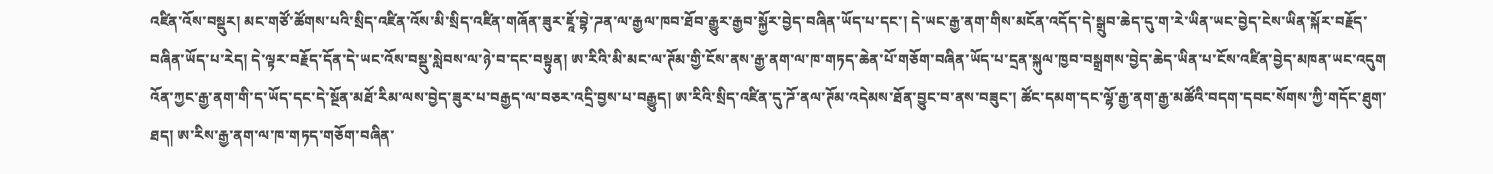འཛིན་འོས་བསྡུར། མང་གཙོ་ཚོགས་པའི་སྲིད་འཛིན་འོས་མི་སྲིད་འཛིན་གཞོན་ཟུར་ཇཱོ་བྷེ་ཌན་ལ་རྒྱལ་ཁབ་ཐོབ་རྒྱུར་རྒྱབ་སྐྱོར་བྱེད་བཞིན་ཡོད་པ་དང་། དེ་ཡང་རྒྱ་ནག་གིས་མངོན་འདོད་དེ་སྒྲུབ་ཆེད་དུ་ག་རེ་ཡིན་ཡང་བྱེད་ངེས་ཡིན་སྐོར་བརྗོད་བཞིན་ཡོད་པ་རེད། དེ་ལྟར་བརྗོད་དོན་དེ་ཡང་འོས་བསྡུ་སླེབས་ལ་ཉེ་བ་དང་བསྟུན། ཨ་རིའི་མི་མང་ལ་ཊོམ་གྱི་ངོས་ནས་རྒྱ་ནག་ལ་ཁ་གཏད་ཆེན་པོ་གཅོག་བཞིན་ཡོད་པ་དྲན་སྐུལ་ཁྱབ་བསྒྲགས་བྱེད་ཆེད་ཡིན་པ་ངོས་འཛིན་བྱེད་མཁན་ཡང་འདུག
འོན་ཀྱང་རྒྱ་ནག་གི་ད་ཡོད་དང་དེ་སྔོན་མཐོ་རིམ་ལས་བྱེད་ཟུར་པ་བརྒྱད་ལ་བཅར་འདྲི་བྱས་པ་བརྒྱུད། ཨ་རིའི་སྲིད་འཛིན་དུ་ཌོ་ནལ་ཊོམ་འདེམས་ཐོན་བྱུང་བ་ནས་བཟུང་། ཚོང་དམག་དང་ལྷོ་རྒྱ་ནག་རྒྱ་མཚོའི་བདག་དབང་སོགས་ཀྱི་གདོང་ཐུག་ཐད། ཨ་རིས་རྒྱ་ནག་ལ་ཁ་གཏད་གཅོག་བཞིན་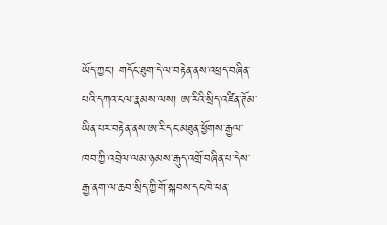ཡོད་ཀྱང་། གདོང་ཐུག་དེ་ལ་བརྟེན་ནས་འཕྲད་བཞིན་པའི་དཀའ་ངལ་རྣམས་ལས། ཨ་རིའི་སྲིད་འཛིན་ཊོམ་ཡིན་པར་བརྟེན་ནས་ཨ་རི་དང་མཐུན་ཕྱོགས་རྒྱལ་ཁབ་ཀྱི་འབྲེལ་ལམ་ཉམས་རྒུད་འགྲོ་བཞིན་པ་དེས་རྒྱ་ནག་ལ་ཆབ་སྲིད་ཀྱི་གོ་སྐབས་དང་ཁེ་ཕན་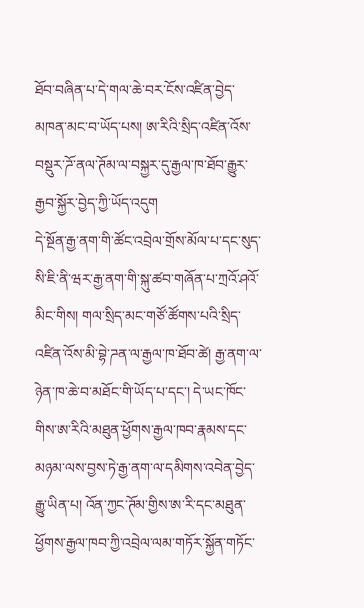ཐོབ་བཞིན་པ་དེ་གལ་ཆེ་བར་ངོས་འཛིན་བྱེད་མཁན་མང་བ་ཡོད་པས། ཨ་རིའི་སྲིད་འཛིན་འོས་བསྡུར་ཌོ་ནལ་ཊོམ་ལ་བསྐྱར་དུ་རྒྱལ་ཁ་ཐོབ་རྒྱུར་རྒྱབ་སྐྱོར་བྱེད་ཀྱི་ཡོད་འདུག
དེ་སྔོན་རྒྱ་ནག་གི་ཚོང་འབྲེལ་གྲོས་མོལ་པ་དང་སུད་སི་ཇི་ནི་ཝར་རྒྱ་ནག་གི་སྐུ་ཚབ་གཞོན་པ་ཀྲའོ་ཤའོ་མིང་གིས། གལ་སྲིད་མང་གཙོ་ཚོགས་པའི་སྲིད་འཛིན་འོས་མི་བྷེ་ཌན་ལ་རྒྱལ་ཁ་ཐོབ་ཚེ། རྒྱ་ནག་ལ་ཉེན་ཁ་ཆེ་བ་མཐོང་གི་ཡོད་པ་དང་། དེ་ཡང་ཁོང་གིས་ཨ་རིའི་མཐུན་ཕྱོགས་རྒྱལ་ཁབ་རྣམས་དང་མཉམ་ལས་བྱས་ཏེ་རྒྱ་ནག་ལ་དམིགས་འབེན་བྱེད་རྒྱུ་ཡིན་པ། འོན་ཀྱང་ཊོམ་གྱིས་ཨ་རི་དང་མཐུན་ཕྱོགས་རྒྱལ་ཁབ་ཀྱི་འབྲེལ་ལམ་གཏོར་སྐྱོན་གཏོང་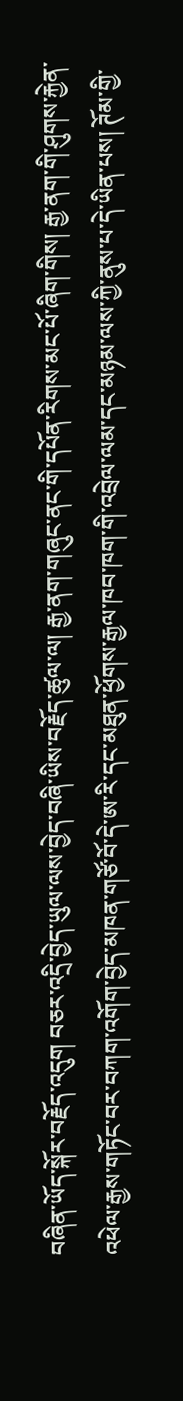བཞིན་ཡོད་སྐོར་བརྗོད་འདུག བཅར་འདྲི་བྱེད་ཡུལ་ལས་བྱེད་བཞི་ཡིས་བརྗོད་ཚུལ་ལ། རྒྱ་ནག་གཞུང་ནང་གི་དཔོན་རིགས་མང་པོ་ཞིག་གིས། རྒྱ་ནག་གི་ཤུགས་རྐྱེན་འཕེལ་རྒྱས་གཏོང་བར་བཀག་འགོག་བྱེད་མཁན་གཙོ་བོ་དེ་ཨ་རི་དང་མཐུན་ཕྱོགས་རྒྱལ་ཁབ་ཁག་གི་འབྲེལ་ལམ་དང་མཉམ་ལས་ཀྱི་ནུས་པ་དེ་ཡིན་པས། ཊོམ་གྱི་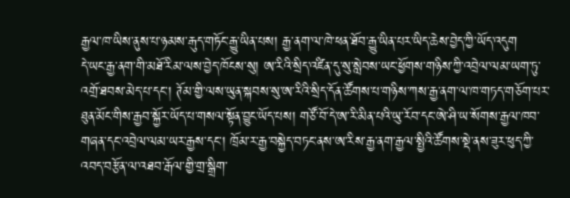རྒྱལ་ཁ་ཡིས་ནུས་པ་ཉམས་རྒུད་གཏོང་རྒྱུ་ཡིན་པས། རྒྱ་ནག་ལ་ཁེ་ཕན་ཐོབ་རྒྱུ་ཡིན་པར་ཡིད་ཆེས་བྱེད་ཀྱི་ཡོད་འདུག
དེ་ཡང་རྒྱ་ནག་གི་མཐོ་རིམ་ལས་བྱེད་ཁོངས་སུ། ཨ་རིའི་སྲིད་འཛིན་དུ་སུ་སླེབས་ཡང་ཕྱོགས་གཉིས་ཀྱི་འབྲེལ་ལམ་ཡག་ཏུ་འགྲོ་ཐབས་མེད་པ་དང་། ཊོམ་གྱི་ལས་ཡུན་སྐབས་སུ་ཨ་རིའི་སྲིད་དོན་ཚོགས་པ་གཉིས་ཀས་རྒྱ་ནག་ལ་ཁ་གཏད་གཅོག་པར་ཐུན་མོང་གིས་རྒྱབ་སྐྱོར་ཡོད་པ་གསལ་སྟོན་བྱུང་ཡོད་པས། གཙོ་བོ་དེ་ཨ་རི་མིན་པའི་ཡུ་རོབ་དང་ཨེ་ཤི་ཡ་སོགས་རྒྱལ་ཁབ་གཞན་དང་འབྲེལ་ལམ་ཡར་རྒྱས་དང་། ཁྲོམ་ར་རྒྱ་བསྐྱེད་བཏང་ནས་ཨ་རིས་རྒྱ་ནག་རྒྱལ་སྤྱིའི་ཚོགས་སྡེ་ནས་ཟུར་ཕུད་ཀྱི་འབད་བརྩོན་ལ་འཐབ་རྒོལ་གྱི་གྲ་སྒྲིག་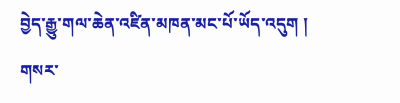བྱེད་རྒྱུ་གལ་ཆེན་འཛིན་མཁན་མང་པོ་ཡོད་འདུག །
གསར་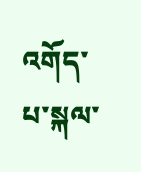འགོད་པ་སྐལ་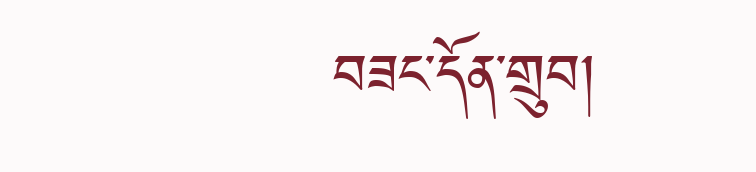བཟང་དོན་གྲུབ།